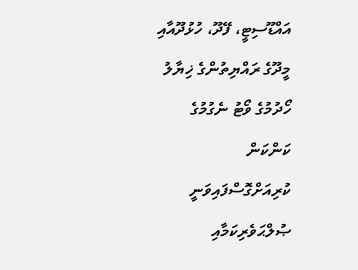އައްޑޫސިޓީ، ފޭދޫ، ހުޅުދޫއާއި މީދޫގެ ރައްޔިތުންގެ ޚިޔާލު ހޯދުމުގެ ވޯޓު ނެގުމުގެ ކަންކަން ކުރިއަށްގޮސްފައިވަނީ ޞުލްޙަވެރިކަމާއި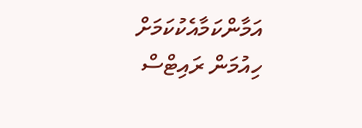އަމާންކަމާއެކުކަމަށް ހިއުމަން ރައިޓްސް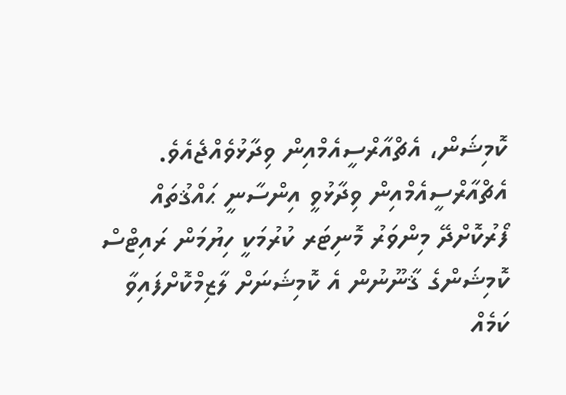ކޮމިޝަން، އެޗްއާރްސީއެމްއިން ވިދާޅުވެއްޖެއެވެ.
އެޗްއާރްސީއެމްއިން ވިދާޅުވީ އިންސާނީ ޙައްޤުތައް ފޯރުކޮށްދޭ މިންވަރު މޮނިޓަރ ކުރުމަކީ ހިޔުމަން ރައިޓްސް ކޮމިޝަންގެ ޤާނޫނުން އެ ކޮމިޝަނަށް ލާޒިމްކޮށްފައިވާ ކަމެއް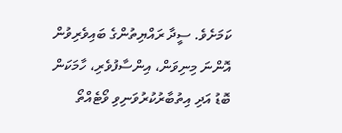ކަމަށެވެ. ސީދާ ރައްޔިތުންގެ ބައިވެރިވުން އޮންނަ މިނިވަން، އިންސާފުވެރި، ހާމަކަން ބޮޑު އަދި އިތުބާރުކުރުވަނިވި ވޯޓެއްތޯ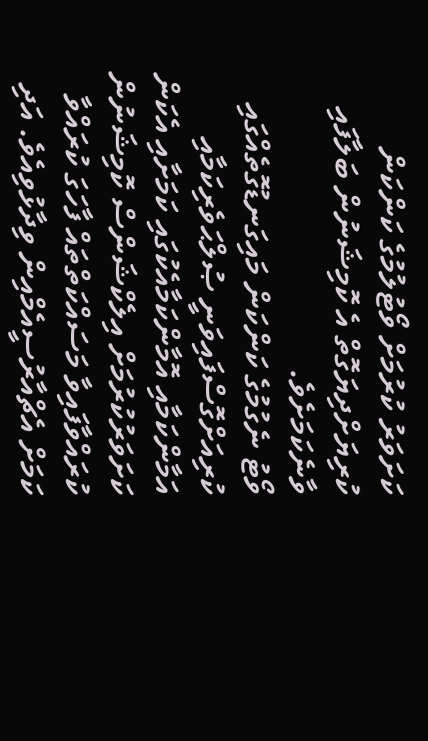ކަށަވަރު ކުރުމަށް ވޯޓުލުމުގެ ކަންކަން ކުރިޔަށްދިޔަގޮތް އެ ކޮމިޝަނުން ބަލާފައި ވާނެކަމަށެވެ.
ވޯޓު ނެގުމުގެ ކަންކަން މައިގަނޑުގޮތެއްގައި ކުރިއަށްގޮސްފައިވަނީ ޞުލްޙަވެރިކަމާއި އަމާންކަމާއި އޮމާންކަމާއެކުގައި ކަމަށާއި އެކަން ކަށަވަރުކުރުމަށް އިލެކްޝަންސް ކޮމިޝަނުން ކުރައްވާފައިވާ މަސައްކަތްތައް ފާހަގަ ކުރައްވާ ކަމަށް އެޗްއާރުސީއެމްއިން ވިދާޅުވިއެވެ. އަދި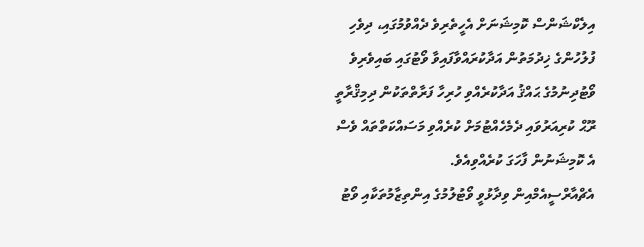އިލެކްޝަންސް ކޮމިޝަނަށް އެހީތެރިވެ ދެއްވުމުގައި، ދިވެހި ފުލުހުންގެ ޚިދުމަތުން އަދާކުރައްވާފައިވާ ވޯޓުގައި ބައިވެރިވެ ވޯޓުދިނުމުގެ ޙައްޤު އަދާކުރެއްވި ހުރިހާ ފަރާތްތަކުން ދިމިޤްރާތީ ރޫޙް ކުރިއަރުވައި ދެމެހެއްޓުމަށް ކުރެއްވި މަސައްކަތްތައް ވެސް އެ ކޮމިޝަނުން ފާހަގަ ކުރެއްވިއެވެ.
އެޗްއާރްސީއެމްއިން ވިދާޅުވީ ވޯޓުލުމުގެ އިންތިޒާމުތަކާއި ވޯޓު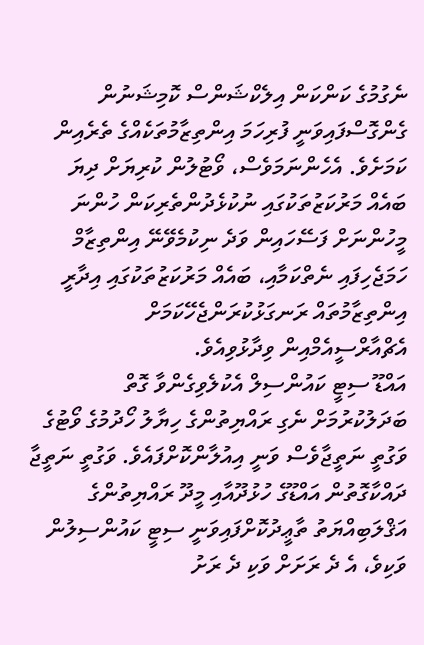ނެގުމުގެ ކަންކަން އިލެކްޝަންސް ކޮމިޝަނުން ގެންގޮސްފައިވަނީ ފުރިހަމަ އިންތިޒާމުތަކެއްގެ ތެރެއިން ކަމަށެވެ. އެހެންނަމަވެސް، ވޯޓުލުން ކުރިޔަށް ދިޔަ ބައެއް މަރުކަޒުތަކުގައި ނުކުޅެދުންތެރިކަން ހުންނަ މީހުންނަށް ފަސޭހައިން ވަދެ ނިކުމެވޭނޭ އިންތިޒާމް ހަމަޖެހިފައި ނެތްކަމާއި، ބައެއް މަރުކަޒުތަކުގައި އިދާރީ އިންތިޒާމުތައް ރަނގަޅުކުރަންޖެހޭކަމަށް އެޗްއާރްސީއެމްއިން ވިދާޅުވިއެވެ.
އައްޑޫ ސިޓީ ކައުންސިލް އެކުލެވިގެންވާ ގޮތް ބަދަލުކުރުމަށް ނެގި ރައްޔިތުންގެ ހިޔާލު ހޯދުމުގެ ވޯޓުގެ ވަގުތީ ނަތީޖާވެސް ވަނީ އިއުލާންކޮށްފައެވެ. ވަގުތީ ނަތީޖާ ދައްކާގޮތުން އައްޑޫގެ ހުޅުދޫއާއި މީދޫ ރައްޔިތުންގެ އަޤްލަބިއްޔަތު ތާޢީދުކޮށްފައިވަނީ ސިޓީ ކައުންސިލުން ވަކިވެ، އެ ދެ ރަށަށް ވަކި ދެ ރަށު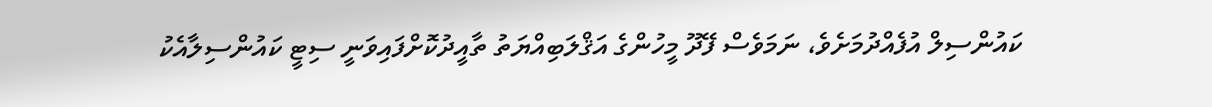ކައުންސިލް އުފެއްދުމަށެވެ، ނަމަވެސް ފޭދޫ މީހުންގެ އަޤްލަބިއްޔަތު ތާއީދުކޮށްފައިވަނީ ސިޓީ ކައުންސިލާއެކު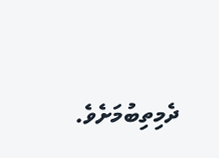ދެމިތިބުމަށެވެ.